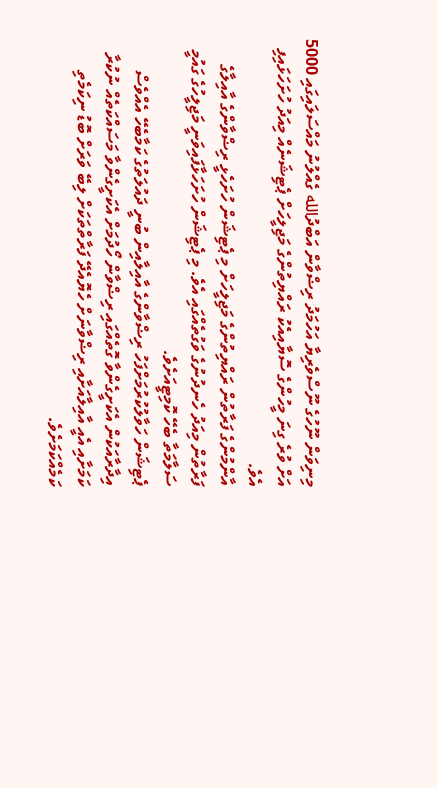މިނިވަން ނޫހުގެ ނޫސްވެރިޔާ އަހުމަދު ރިޟްވާން އަބްދުالله ގެއްލުނު މައްސަލައިގައި 5000 އަށް ވުރެ ގިނަ މީހުންގެ ސޮޔާއިއެކު ރައްޔިތުންގެ މަޖިލީހަށް ޕެޓިޝަނެއް މިއަދު ހުށަހަޅައިފި އެވެ.
އާންމުންގެ ފަރާތުން ރައްޔިތުންގެ މަޖިލީހަށް މި ޕެޓިޝަން ހުށަހެޅީ ރިޟްވާންގެ އާއިލާގެ ފަރާތުން މިއަދު ހެނދުނުގެ ވަގުތެއްގައި އެވެ. މި ޕެޓިޝަން ހުށަހަޅާފައިވަނީ މަޖިލީހުގެ ގައުމީ ސަލާމަތާ ބެހޭ ކޮމިޓީއަށެވެ.
ޕެޓިޝަން ހަވާލުކުރުމަށްފަހު ރިޟްވާންގެ އާއިލާއިން ބުނީ ދައުލަތުގެ ކަމާބެހޭ އެއްވެސް އިދާރާއަކުން އެކަށީގެންވާ ގޮތެއްގައި ރިޟްވާން ހޯދުމަށް އެކަށީގެންވާ މަސައްކަތެއް ނުކުރާ ކަމަށާއި އެއީ އާއިލާއަށާއި ރިޟްވާނަށް ހެޔޮއެދޭ ފަރާތްތަކަށް ލިބޭ ވަރަށް ބޮޑު ނިކަމެތި ކަމެއްކަމަށެވެ.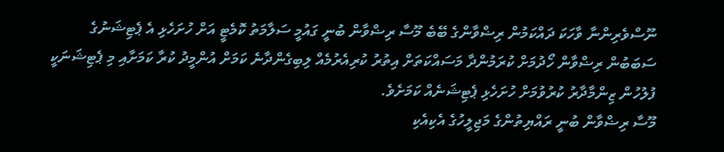ނޫސްވެރިންނާ ވާހަކަ ދައްކަމުން ރިޟްވާންގެ ބޭބެ މޫސާ ރިޟްވާން ބުނީ ގައުމީ ސަލާމަތު ކޮމެޓީ އަށް ހުށަހެޅި އެ ޕެޓިޝަނުގެ ސަބަބުން ރިޟްވާން ހޯދުމަށް ކުރަމުންދާ މަސައްކަތަށް އިތުރު ކުރިއެރުމެއް ލިބިގެންދާނެ ކަމަށް އުންމީދު ކުރާ ކަމަށާއި މި ޕެޓިޝަނަކީ ފުލުހުން ޒިންމާދާރު ކުރުވުމަށް ހުށަހެޅި ޕެޓިޝަނެއް ކަމަށެވެ.
މޫސާ ރިޟްވާން ބުނީ ރައްޔިތުންގެ މަޖިލީހުގެ އެކިއެކި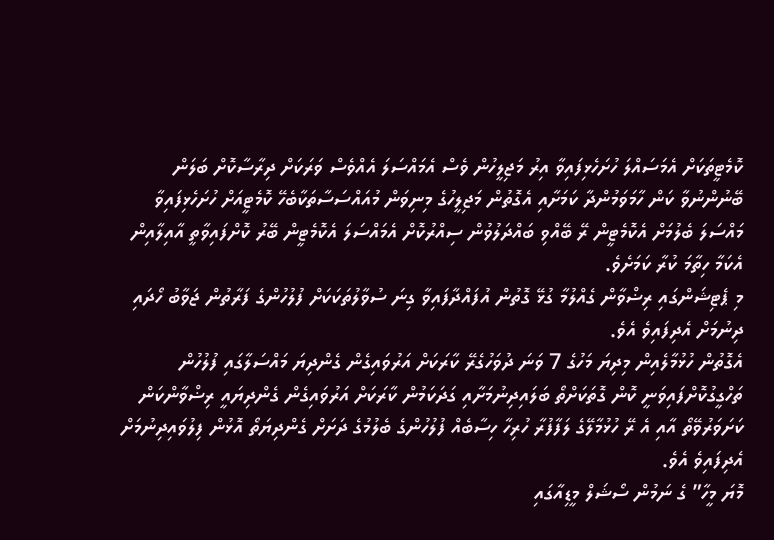ކޮމެޓީތަކަށް އެމަސައްލަ ހުށަހެޅިފައިވާ އިރު މަޖިލީހުން ވެސް އެމައްސަލަ އެއްވެސް ވަރަކަށް ދިރާސާކޮށް ބަލަން ބޭނުންނުވާ ކަން ހާމަވަމުންދާ ކަމަށާއި އެގޮތުން މަޖިލީހުގެ މިނިވަން މުއައްސަސާތަކާބެހޭ ކޮމެޓީއަށް ހުށަހެޅިފައިވާ މައްސަލަ ބެލުމަށް އެކޮމެޓީން ރޭ ބޭއްވި ބައްދަލުވުން ސިއްރުކޮށް އެމައްސަލަ އެކޮމެޓީން ބޭރު ކޮށްފައިވާތީ އާއިލާއިން އެކަމާ ހިތާމަ ކުރާ ކަމަށެވެ.
މި ޕެޓިޝަންގައި ރިޟްވާން ގެއްލުމާ ގުޅޭ ގޮތުން އުފައްދާފައިވާ ގިނަ ސުވާލުތަކަކަށް ފުލުހުންގެ ފަރާތުން ޖަވާބު ހޯދައި ދިނުމަށް އެދިފައިވެ އެވެ.
އެގޮތުން ހުޅުމާލެއިން މިދިޔަ މަހުގެ 7 ވަނަ ދުވަހުގެރޭ ކާރަކަށް އަރުވައިގެން ގެންދިޔަ މައްސަލާގައި ފުލުހުން ތަހްގީގުކޮށްފައިވަނީ ކޮން ގޮތަކަށްތޯ ބަލައިދިނުމަށާއި ގަދަކަމުން ކާރަކަށް އަރުވައިގެން ގެންދިޔައީ ރިޟްވާންކަން ކަށަވަރުވޭތޯ އާއި އެ ރޭ ހުޅުމާލޭގެ ލަފާފުރާ ހުރިހާ ހިސާބެއް ފުލުހުންގެ ބެލުމުގެ ދަށަށް ގެންދިޔަތޯ އޮޅުން ފިލުވައިދިނުމަށް އެދިފައިވެ އެވެ.
މޮޔަ މީހާ” ގެ ނަމުން ސޯޝަލް މީޑިއާގައި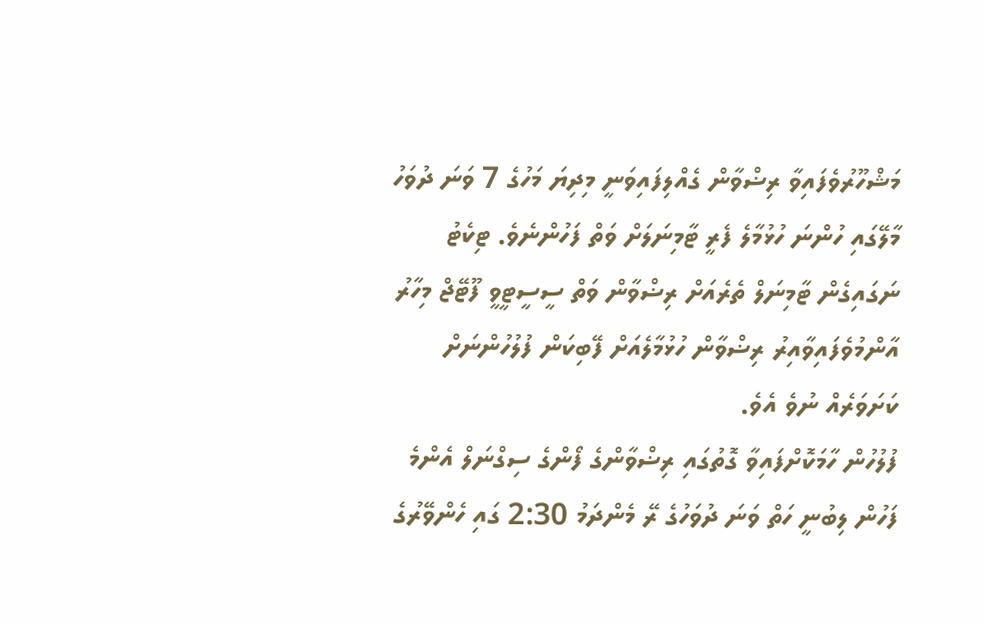މަޝްހޫރުވެފައިވާ ރިޟްވާން ގެއްލިފައިވަނީ މިދިޔަ މަހުގެ 7 ވަނަ ދުވަހު މާލޭގައި ހުންނަ ހުޅުމާލެ ފެރީ ޓާމިނަލަށް ވަތް ފަހުންނެވެ. ޓިކެޓު ނަގައިގެން ޓާމިނަލް ތެރެއަށް ރިޟްވާން ވަތް ސީސީޓީވީ ފޫޓޭޖް މިހާރު އާންމުވެފައިވާއިރު ރިޟްވާން ހުޅުމާލެއަށް ފޭބިކަން ފުލުހުންނަށް ކަށަވަރެއް ނުވެ އެވެ.
ފުލުހުން ހާމަކޮށްފައިވާ ގޮތުގައި ރިޟްވާންގެ ފޯންގެ ސިގްނަލް އެންމެ ފަހުން ލިބުނީ ހަތް ވަނަ ދުވަހުގެ ރޭ މެންދަމު 2:30 ގައި ހެންވޭރުގެ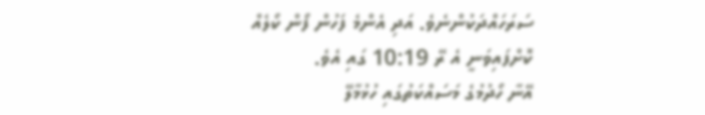ސަރަހައްދަކުންނެވެ. އަދި އެންމެ ފަހުން ފޯން ކޯލެއް ކޮށްފައިވަނީ އެ ރޭ 10:19 ގައި އެވެ.
އޭނާ ހޯދުމުގެ މަސައްކަތުގައި ހުޅުމާލޭ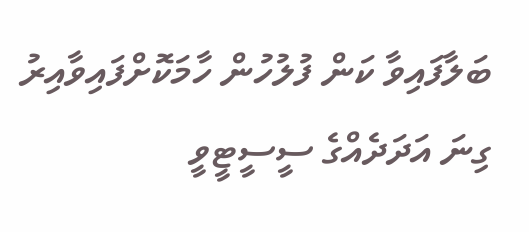ބަލާފައިވާ ކަން ފުލުހުން ހާމަކޮށްފައިވާއިރު ގިނަ އަދަދެއްގެ ސީސީޓީވީ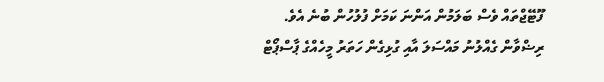ފޫޓޭޖްތައް ވެސް ބަލަމުން އަންނަ ކަމަށް ފުލުހުން ބުނެ އެވެ.
ރިޟްވާން ގެއްލުނު މައްސަލަ އާއި ގުޅިގެން ހަތަރު މީހެއްގެ ޕާސްޕޯޓް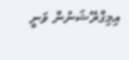އިމިގްރޭޝަނުން ވަނީ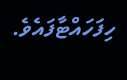ހިފަހައްޓާފައެވެ.